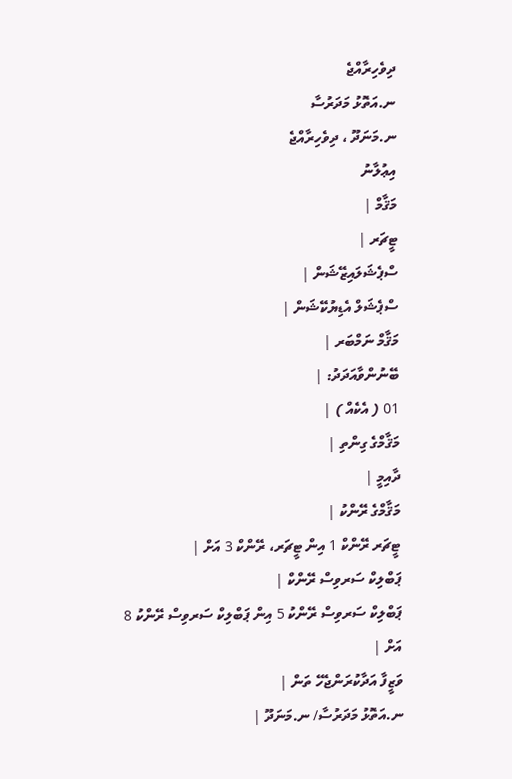ދިވެހިރާއްޖެ
ނ.އަތޮޅު މަދަރުސާ
ނ.މަނަދޫ ، ދިވެހިރާއްޖެ
އިޢުލާނު
މަޤާމް |
ޓީޗަރ |
ސްޕެޝަލައިޒޭޝަން |
ސްޕެޝަލް އެޑިޔުކޭޝަން |
މަޤާމް ނަމްބަރ |
ބޭނުންވާއަދަދު: |
01 ( އެކެއް ) |
މަޤާމްގެ ގިންތި |
ދާއިމީ |
މަޤާމްގެ ރޭންކު |
ޓީޗަރ ރޭންކް 1 އިން ޓީޗަރ، ރޭންކް 3 އަށް |
ޕަބްލިކް ސަރވިސް ރޭންކް |
ޕަބްލިކް ސަރވިސް ރޭންކު 5 އިން ޕަބްލިކް ސަރވިސް ރޭންކު 8 އަށް |
ވަޒީފާ އަދާކުރަންޖެހޭ ތަން |
ނ.އަތޮޅު މަދަރުސާ/ ނ.މަނަދޫ |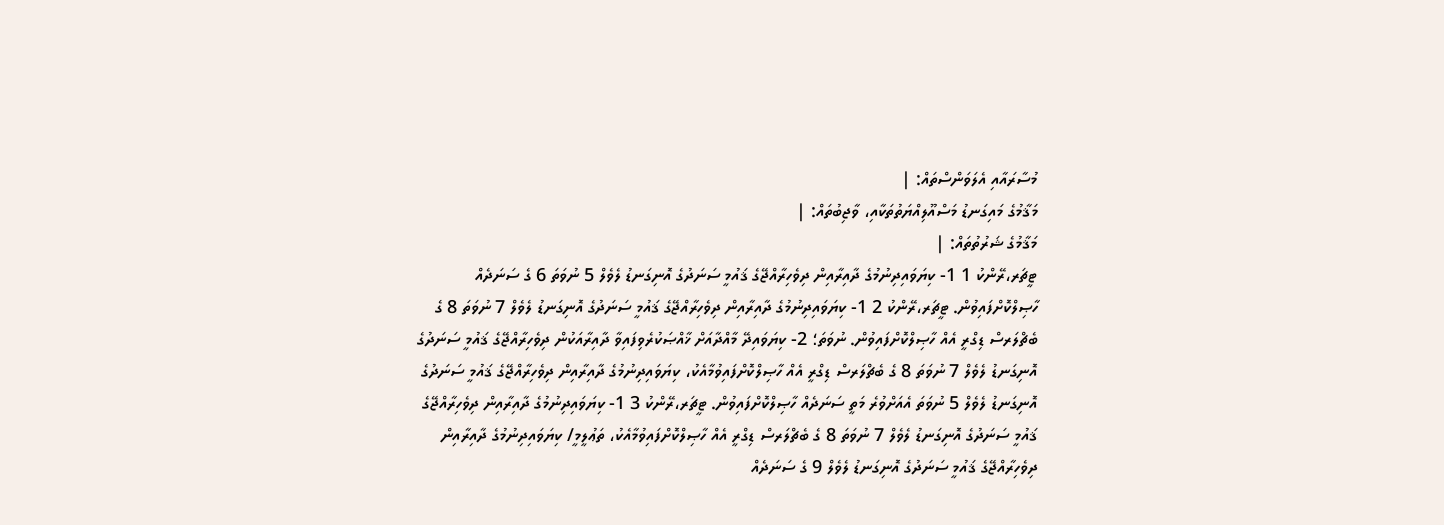މުސާރައާއި އެލަވަންސްތައް: |
މަޤާމުގެ މައިގަނޑު މަސްއޫލިއްޔަތުތަކާއި، ވާޖިބުތައް: |
މަޤާމުގެ ޝަރުތުތައް: |
ޓީޗަރ،ރޭންކު 1 1- ކިޔަވައިދިނުމުގެ ދާއިރާއިން ދިވެހިރާއްޖޭގެ ޤައުމީ ސަނަދުގެ އޮނިގަނޑު ލެވެލް 5 ނުވަތަ 6 ގެ ސަނަދެއް ހާޞިލްކޮށްފައިވުން. ޓީޗަރ،ރޭންކު 2 1- ކިޔަވައިދިނުމުގެ ދާއިރާއިން ދިވެހިރާއްޖޭގެ ޤައުމީ ސަނަދުގެ އޮނިގަނޑު ލެވެލް 7 ނުވަތަ 8 ގެ ބެޗްލަރސް ޑިގްރީ އެއް ހާޞިލްކޮށްފައިވުން. ނުވަތަ؛ 2- ކިޔަވައިދޭ މާއްދާއަށް ޚާއްޞަކުރެވިފައިވާ ދާއިރާއަކުން ދިވެހިރާއްޖޭގެ ޤައުމީ ސަނަދުގެ އޮނިގަނޑު ލެވެލް 7 ނުވަތަ 8 ގެ ބެޗްލަރސް ޑިގްރީ އެއް ހާޞިލްކޮށްފައިވުމާއެކު، ކިޔަވައިދިނުމުގެ ދާއިރާއިން ދިވެހިރާއްޖޭގެ ޤައުމީ ސަނަދުގެ އޮނިގަނޑު ލެވެލް 5 ނުވަތަ އެއަށްވުރެ މަތީ ސަނަދެއް ހާޞިލްކޮށްފައިވުން. ޓީޗަރ،ރޭންކު 3 1- ކިޔަވައިދިނުމުގެ ދާއިރާއިން ދިވެހިރާއްޖޭގެ ޤައުމީ ސަނަދުގެ އޮނިގަނޑު ލެވެލް 7 ނުވަތަ 8 ގެ ބެޗްލަރސް ޑިގްރީ އެއް ހާޞިލްކޮށްފައިވުމާއެކު، ތަޢުލީމީ/ ކިޔަވައިދިނުމުގެ ދާއިރާއިން ދިވެހިރާއްޖޭގެ ޤައުމީ ސަނަދުގެ އޮނިގަނޑު ލެވެލް 9 ގެ ސަނަދެއް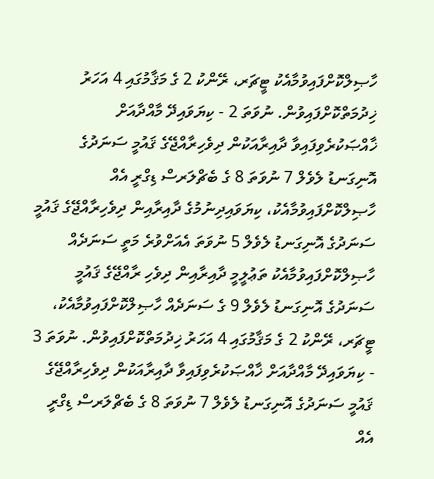ހާޞިލްކޮށްފައިވުމާއެކު ޓީޗަރ، ރޭންކު 2 ގެ މަޤާމުގައި 4 އަހަރު ޚިދުމަތްކޮށްފައިވުން. ނުވަތަ 2 - ކިޔަވައިދޭ މާއްދާއަށް ޚާއްޞަކުރެވިފައިވާ ދާއިރާއަކުން ދިވެހިރާއްޖޭގެ ޤައުމީ ސަނަދުގެ އޮނިގަނޑު ލެވެލް 7 ނުވަތަ 8 ގެ ބެޗްލަރސް ޑިގްރީ އެއް ހާޞިލްކޮށްފައިވުމާއެކު، ކިޔަވައިދިނުމުގެ ދާއިރާއިން ދިވެހިރާއްޖޭގެ ޤައުމީ ސަނަދުގެ އޮނިގަނޑު ލެވެލް 5 ނުވަތަ އެއަށްވުރެ މަތީ ސަނަދެއް ހާޞިލްކޮށްފައިވުމާއެކު ތަޢުލީމީ ދާއިރާއިން ދިވެހި ރާއްޖޭގެ ޤައުމީ ސަނަދުގެ އޮނިގަނޑު ލެވެލް 9 ގެ ސަނަދެއް ހާޞިލްކޮށްފައިވުމާއެކު، ޓީޗަރ، ރޭންކު 2 ގެ މަޤާމުގައި 4 އަހަރު ޚިދުމަތްކޮށްފައިވުން. ނުވަތަ 3 - ކިޔަވައިދޭ މާއްދާއަށް ޚާއްޞަކުރެވިފައިވާ ދާއިރާއަކުން ދިވެހިރާއްޖޭގެ ޤައުމީ ސަނަދުގެ އޮނިގަނޑު ލެވެލް 7 ނުވަތަ 8 ގެ ބެޗްލަރސް ޑިގްރީ އެއް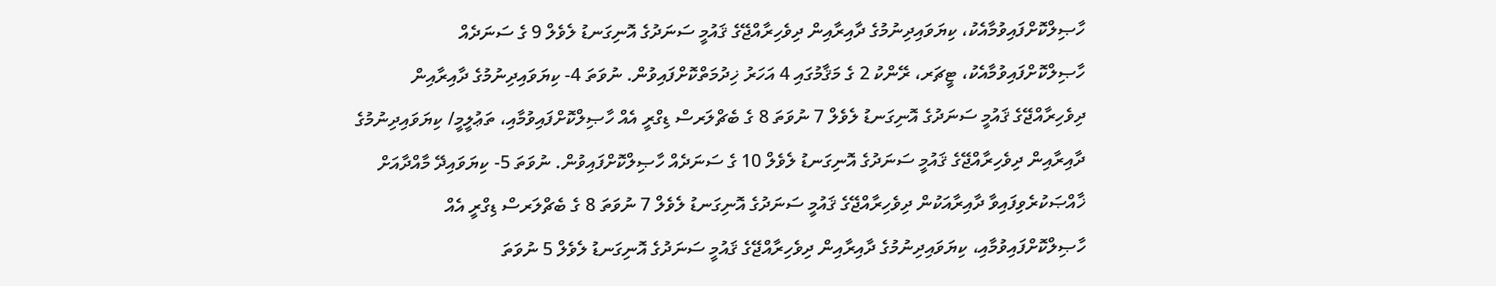ހާޞިލްކޮށްފައިވުމާއެކު، ކިޔަވައިދިނުމުގެ ދާއިރާއިން ދިވެހިރާއްޖޭގެ ޤައުމީ ސަނަދުގެ އޮނިގަނޑު ލެވެލް 9 ގެ ސަނަދެއް ހާޞިލްކޮށްފައިވުމާއެކު، ޓީޗަރ، ރޭންކު 2 ގެ މަޤާމުގައި 4 އަހަރު ޚިދުމަތްކޮށްފައިވުން. ނުވަތަ 4- ކިޔަވައިދިނުމުގެ ދާއިރާއިން ދިވެހިރާއްޖޭގެ ޤައުމީ ސަނަދުގެ އޮނިގަނޑު ލެވެލް 7 ނުވަތަ 8 ގެ ބެޗްލަރސް ޑިގްރީ އެއް ހާޞިލްކޮށްފައިވުމާއި، ތަޢުލީމީ/ ކިޔަވައިދިނުމުގެ ދާއިރާއިން ދިވެހިރާއްޖޭގެ ޤައުމީ ސަނަދުގެ އޮނިގަނޑު ލެވެލް 10 ގެ ސަނަދެއް ހާޞިލްކޮށްފައިވުން. ނުވަތަ 5- ކިޔަވައިދޭ މާއްދާއަށް ޚާއްޞަކުރެވިފައިވާ ދާއިރާއަކުން ދިވެހިރާއްޖޭގެ ޤައުމީ ސަނަދުގެ އޮނިގަނޑު ލެވެލް 7 ނުވަތަ 8 ގެ ބެޗްލަރސް ޑިގްރީ އެއް ހާޞިލްކޮށްފައިވުމާއި، ކިޔަވައިދިނުމުގެ ދާއިރާއިން ދިވެހިރާއްޖޭގެ ޤައުމީ ސަނަދުގެ އޮނިގަނޑު ލެވެލް 5 ނުވަތަ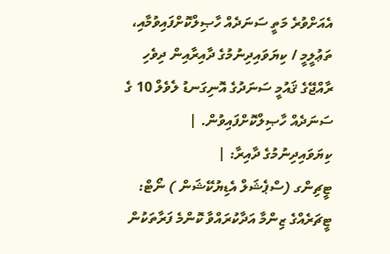އެއަށްވުރެ މަތީ ސަނަދެއް ހާޞިލްކޮށްފައިވުމާއި، ތަޢުލީމީ / ކިޔަވައިދިނުމުގެ ދާއިރާއިން ދިވެހި ރާއްޖޭގެ ޤައުމީ ސަނަދުގެ އޮނިގަނޑު ލެވެލް 10 ގެ ސަނަދެއް ހާޞިލްކޮށްފައިވުން. |
ކިޔަވައިދިނުމުގެ ދާއިރާ: |
ޓީޗިންގ (ސްޕެޝަލް އެޑިޔުކޭޝަން ) ނޯޓް: ޓީޗަރެއްގެ ޒިންމާ އަދާކުރައްވާ ކޮންމެ ފަރާތަކުން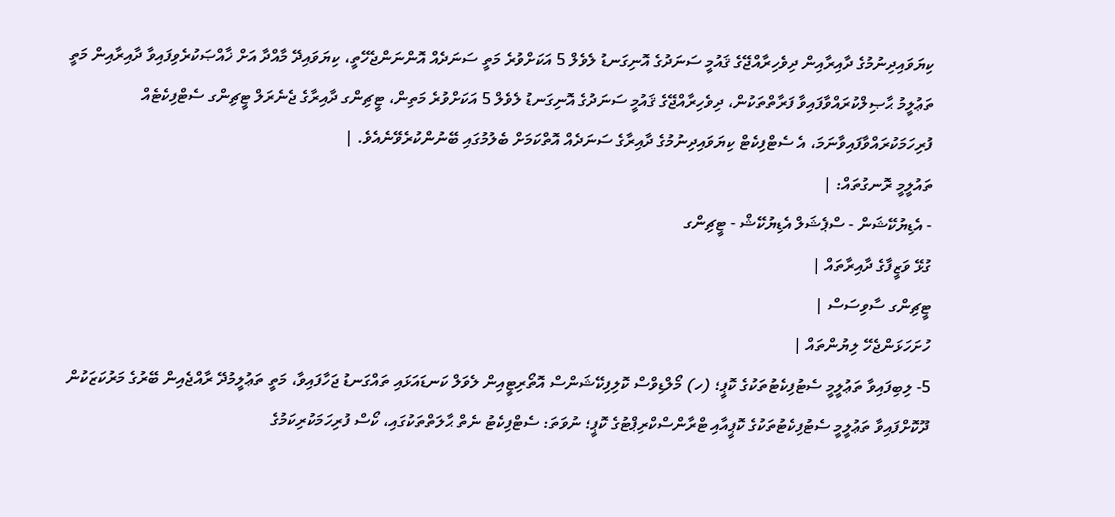ކިޔަވައިދިނުމުގެ ދާއިރާއިން ދިވެހިރާއްޖޭގެ ޤައުމީ ސަނަދުގެ އޮނިގަނޑު ލެވެލް 5 އަކަށްވުރެ މަތީ ސަނަދެއް އޮންނަންޖެހޭތީ، ކިޔަވައިދޭ މާއްދާ އަށް ޚާއްޞަކުރެވިފައިވާ ދާއިރާއިން މަތީ ތަޢުލީމު ޙާޞިލްކުރައްވާފައިވާ ފަރާތްތަކުން، ދިވެހިރާއްޖޭގެ ޤައުމީ ސަނަދުގެ އޮނިގަނޑު ލެވެލް 5 އަކަށްވުރެ މަތިން، ޓީޗިންގ ދާއިރާގެ ޖެނެރަލް ޓީޗިންގ ސެޓްފިކެޓެއް ފުރިހަމަކުރައްވާފައިވާނަމަ، އެ ސެޓްފިކެޓް ކިޔަވައިދިނުމުގެ ދާއިރާގެ ސަނަދެއް އޮތްކަމަށް ބެލުމުގައި ބޭނުންކުރެވޭނެއެވެ. |
ތައުލީމީ ރޮނގުތައް: |
- އެޑިޔުކޭޝަން - ސްޕެޝަލް އެޑިޔުކޭޝް - ޓީޗިންގ
ގުޅޭ ވަޒީފާގެ ދާއިރާތައް |
ޓީޗިންގ ސާވިސަސް |
ހުށަހަޅަންޖެހޭ ލިޔުންތައް |
5- ލިބިފައިވާ ތަޢުލީމީ ސެޓުފިކެޓުތަކުގެ ކޮޕީ؛ (ހ) މޯލްޑިވްސް ކޮލިފިކޭޝަންސް އޮތޯރިޓީއިން ލެވަލް ކަނޑައަޅައި ތައްގަނޑު ޖަހާފައިވާ، މަތީ ތަޢުލީމުދޭ ރާއްޖެއިން ބޭރުގެ މަރުކަޒަކުން ދޫކޮށްފައިވާ ތަޢުލީމީ ސެޓުފިކެޓުތަކުގެ ކޮޕީއާއި ޓްރާންސްކްރިޕްޓުގެ ކޮޕީ؛ ނުވަތަ: ސެޓްފިކެޓު ނެތް ޙާލަތްތަކުގައި، ކޯސް ފުރިހަމަކުރިކަމުގެ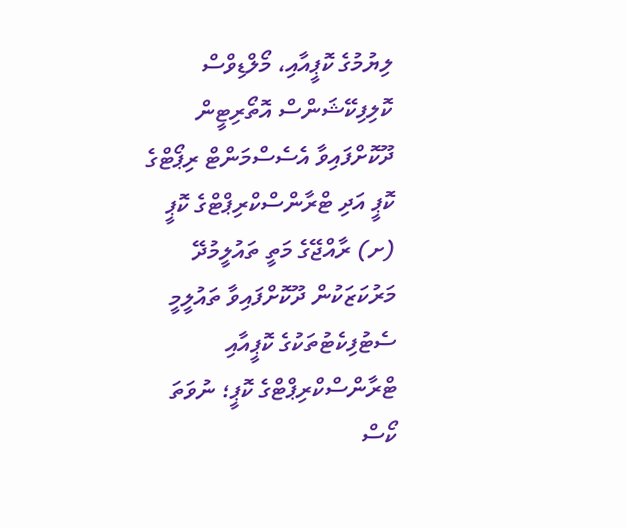ލިޔުމުގެ ކޮޕީއާއި، މޯލްޑިވްސް ކޮލިފިކޭޝަންސް އޮތޯރިޓީން ދޫކޮށްފައިވާ އެސެސްމަންޓް ރިޕޯޓްގެ ކޮޕީ އަދި ޓްރާންސްކްރިޕްޓްގެ ކޮޕީ (ށ) ރާއްޖޭގެ މަތީ ތައުލީމުދޭ މަރުކަޒަކުން ދޫކޮށްފައިވާ ތައުލީމީ ސެޓުފިކެޓުތަކުގެ ކޮޕީއާއި ޓްރާންސްކްރިޕްޓްގެ ކޮޕީ؛ ނުވަތަ ކޯސް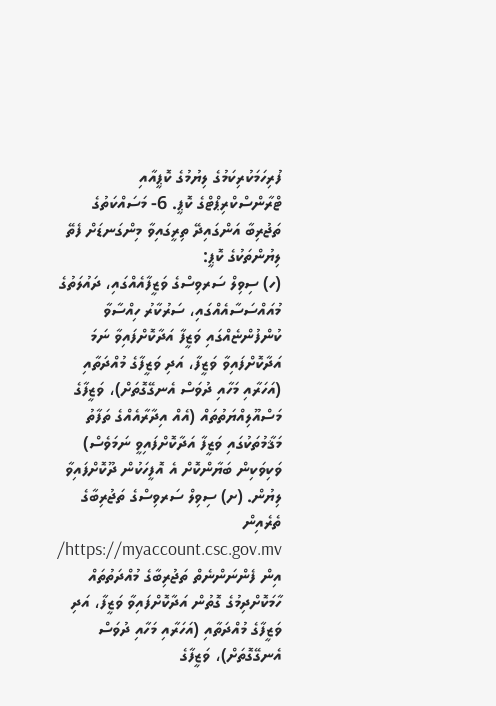ފުރިހަމަކުރިކަމުގެ ލިޔުމުގެ ކޮޕީއާއި ޓްރާންސްކްރިޕްޓްގެ ކޮޕީ. 6- މަސައްކަތުގެ ތަޖުރިބާ އަންގައިދޭ ތިރީގައިވާ މިންގަނޑަށް ފެތޭ ލިޔުންތަކުގެ ކޮޕީ:
(ހ) ސިވިލް ސަރވިސްގެ ވަޒީފާއެއްގައި، ދައުލަތުގެ މުއައްސަސާއެއްގައި، ސަރުކާރު ހިއްސާވާ ކުންފުންޏެއްގައި ވަޒީފާ އަދާކޮށްފައިވާ ނަމަ އަދާކޮށްފައިވާ ވަޒީފާ، އަދި ވަޒީފާގެ މުއްދަތާއި (އަހަރާއި މަހާއި ދުވަސް އެނގޭގޮތަށް)، ވަޒީފާގެ މަސްއޫލިއްޔަތުތައް (އެއް އިދާރާއެއްގެ ތަފާތު މަޤާމުތަކުގައި ވަޒީފާ އަދާކޮށްފައިވީ ނަމަވެސް) ވަކިވަކިން ބަޔާންކޮށް އެ އޮފީހަކުން ދޫކޮށްފައިވާ ލިޔުން. (ށ) ސިވިލް ސަރވިސްގެ ތަޖުރިބާގެ ތެރެއިން https://myaccount.csc.gov.mv/ އިން ފެންނަންނެތް ތަޖުރިބާގެ މުއްދަތުތައް ހާމަކޮށްދިމުގެ ގޮތުން އަދާކޮށްފައިވާ ވަޒީފާ، އަދި ވަޒީފާގެ މުއްދަތާއި (އަހަރާއި މަހާއި ދުވަސް އެނގޭގޮތަށް)، ވަޒީފާގެ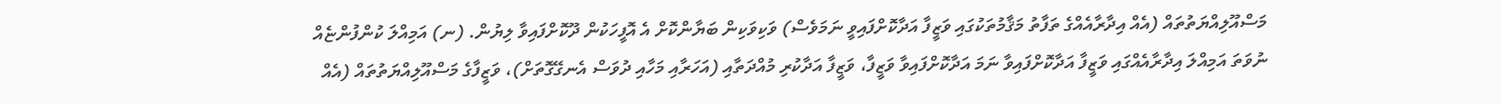މަސްއޫލިއްޔަތުތައް (އެއް އިދާރާއެއްގެ ތަފާތު މަޤާމުތަކުގައި ވަޒީފާ އަދާކޮށްފައިވީ ނަމަވެސް) ވަކިވަކިން ބަޔާންކޮށް އެ އޮފީހަކުން ދޫކޮށްފައިވާ ލިޔުން. (ނ) އަމިއްލަ ކުންފުންޏެއް ނުވަތަ އަމިއްލަ އިދާރާއެއްގައި ވަޒީފާ އަދާކޮށްފައިވާ ނަމަ އަދާކޮށްފައިވާ ވަޒީފާ، ވަޒީފާ އަދާކުރި މުއްދަތާއި (އަހަރާއި މަހާއި ދުވަސް އެނގޭގޮތަށް)، ވަޒީފާގެ މަސްއޫލިއްޔަތުތައް (އެއް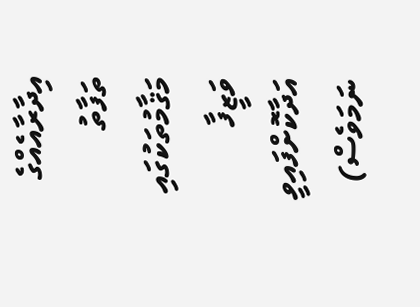އިދާރާއެއްގެ ތަފާތު މަޤާމުތަކުގައި ވަޒީފާ އަދާކޮށްފައިވީ ނަމަވެސް)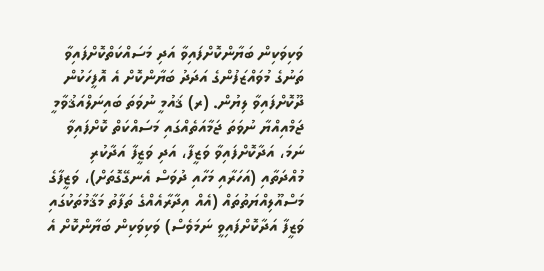ވަކިވަކިން ބަޔާންކޮށްފައިވާ އަދި މަސައްކަތްކޮށްފައިވާ ތަނުގެ މުވައްޒަފުންގެ އަދަދު ބަޔާންކޮށް އެ އޮފީހަކުން ދޫކޮށްފައިވާ ލިޔުން. (ރ) ޤައުމީ ނުވަތަ ބައިނަލްއަޤުވާމީ ޖަމްއިއްޔާ ނުވަތަ ޖަމާއަތެއްގައި މަސައްކަތް ކޮށްފައިވާ ނަމަ، އަދާކޮށްފައިވާ ވަޒީފާ، އަދި ވަޒީފާ އަދާކުރި މުއްދަތާއި (އަހަރާއި މަހާއި ދުވަސް އެނގޭގޮތަށް)، ވަޒީފާގެ މަސްއޫލިއްޔަތުތައް (އެއް އިދާރާއެއްގެ ތަފާތު މަޤާމުތަކުގައި ވަޒީފާ އަދާކޮށްފައިވީ ނަމަވެސް) ވަކިވަކިން ބަޔާންކޮށް އެ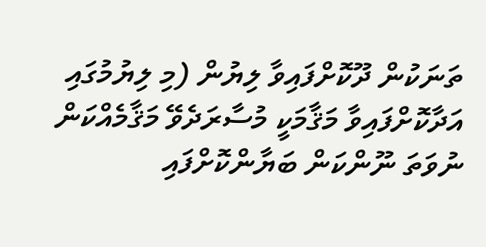ތަނަކުން ދޫކޮށްފައިވާ ލިޔުން (މި ލިޔުމުގައި އަދާކޮށްފައިވާ މަޤާމަކީ މުސާރަދެވޭ މަޤާމެއްކަން ނުވަތަ ނޫންކަން ބަޔާންކޮށްފައި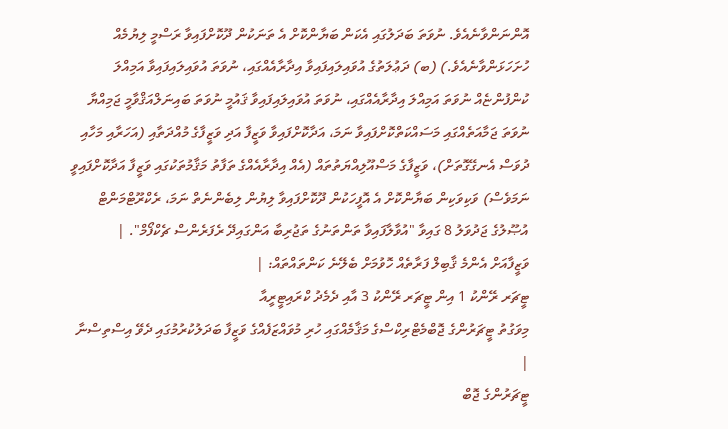އޮންނަންވާނެއެވެ. ނުވަތަ ބަދަލުގައި އެކަން ބަޔާންކޮށް އެ ތަނަކުން ދޫކޮށްފައިވާ ރަސްމީ ލިޔުމެއް ހުށަހަޅަންވާނެއެވެ.) (ބ) ދަޢުލަތުގެ އުވައިލައިފައިވާ އިދާރާއެއްގައި، ނުވަތަ އުވައިލައިފައިވާ އަމިއްލަ ކުންފުންޏެއް ނުވަތަ އަމިއްލަ އިދާރާއެއްގައި، ނުވަތަ އުވައިލައިފައިވާ ޤައުމީ ނުވަތަ ބައިނަލްއަޤްވާމީ ޖަމިއްޔާ ނުވަތަ ޖަމާއަތެއްގައި މަސައްކަތްކޮށްފައިވާ ނަމަ، އަދާކޮށްފައިވާ ވަޒީފާ އަދި ވަޒީފާގެ މުއްދަތާއި (އަހަރާއި މަހާއި ދުވަސް އެނގޭގޮތަށް)، ވަޒީފާގެ މަސްއޫލިއްޔަތުތައް (އެއް އިދާރާއެއްގެ ތަފާތު މަޤާމުތަކުގައި ވަޒީފާ އަދާކޮށްފައިވީ ނަމަވެސް) ވަކިވަކިން ބަޔާންކޮށް އެ އޮފީހަކުން ދޫކޮށްފައިވާ ލިޔުން ލިބެންނެތް ނަމަ، ރެކްރޫޓްމަންޓް އުޞޫލުގެ ޖަދުވަލު 8 ގައިވާ "އުވާލާފައިވާ ތަންތަނުގެ ތަޖުރިބާ އަންގައިދޭ ރެފަރެންސް ޗެކްފޯމް". |
ވަޒީފާއަށް އެންމެ ޤާބިލް ފަރާތެއް ހޮވުމަށް ބެލޭނެ ކަންތައްތައް: |
ޓީޗަރ ރޭންކު 1 އިން ޓީޗަރ ރޭންކު 3 އާއި ދެމެދު ކްރައިޓީރީއާ
މިވަގުތު ޓީޗަރުންގެ ޖޮބްމެޓްރިކްސްގެ މަޤާމެއްގައި ހުރި މުވައްޒަފެއްގެ ވަޒީފާ ބަދަލުކުރުމުގައި ދެވޭ އިސްތިސްނާ |
ޓީޗަރުންގެ ޖޮބް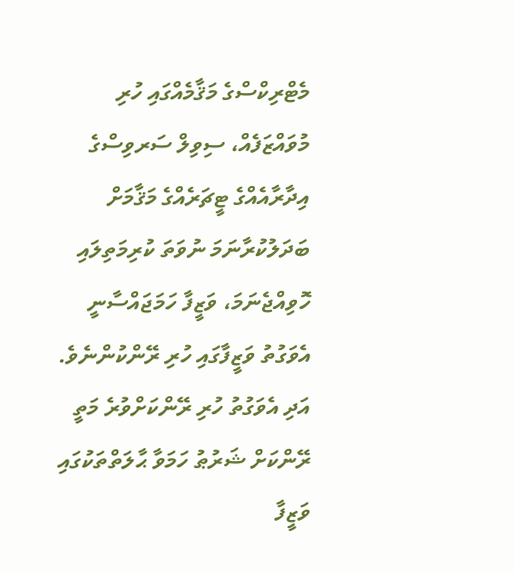މެޓްރިކްސްގެ މަޤާމެއްގައި ހުރި މުވައްޒަފެއް، ސިވިލް ސަރވިސްގެ އިދާރާއެއްގެ ޓީޗަރެއްގެ މަޤާމަށް ބަދަލުކުރާނަމަ ނުވަތަ ކުރިމަތިލައި ހޮވިއްޖެނަމަ، ވަޒީފާ ހަމަޖައްސާނީ އެވަގުތު ވަޒީފާގައި ހުރި ރޭންކުންނެވެ. އަދި އެވަގުތު ހުރި ރޭންކަށްވުރެ މަތީ ރޭންކަށް ޝަރުޠު ހަމަވާ ޙާލަތްތަކުގައި ވަޒީފާ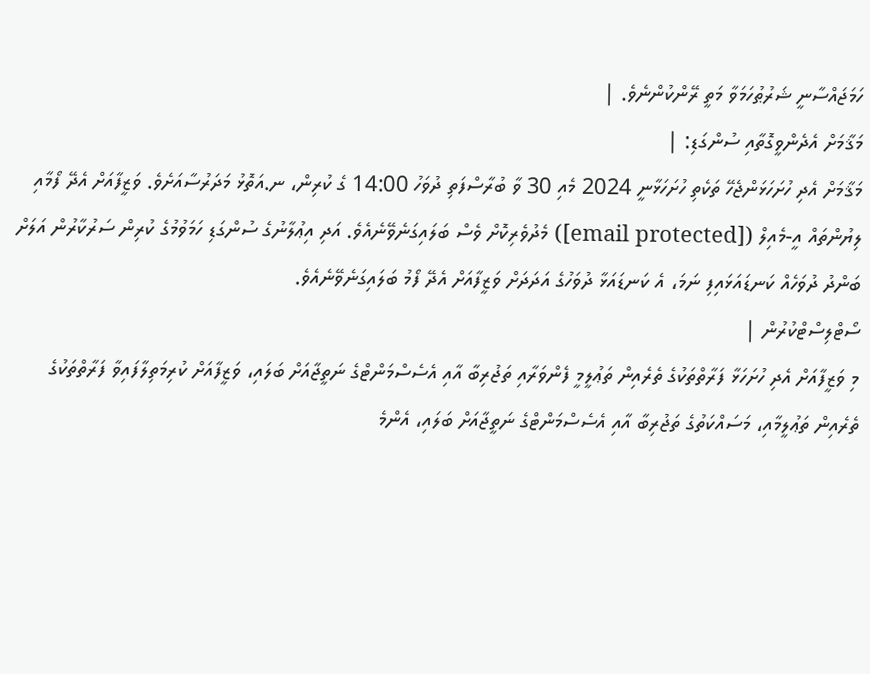ހަމަޖައްސާނީ ޝަރުޠުހަމަވާ މަތީ ރޭންކުންނެވެ. |
މަޤާމަށް އެދެންވީގޮތާއި ސުންގަޑި: |
މަޤާމަށް އެދި ހުށަހަޅަންޖެހޭ ތަކެތި ހުށަހަޅާނީ 2024 މެއި 30 ވާ ބުރާސްފަތި ދުވަހު 14:00 ގެ ކުރިން، ނ.އަތޮޅު މަދަރުސާއަށެވެ. ވަޒީފާއަށް އެދޭ ފޯމާއި ލިޔުންތައް އީ-މެއިލް ([email protected]) މެދުވެރިކޮށް ވެސް ބަލައިގަނެވޭނެއެވެ. އަދި އިޢުލާނުގެ ސުންގަޑި ހަމަވުމުގެ ކުރިން ސަރުކާރުން އަލަށް ބަންދު ދުވަހެއް ކަނޑައަޅައިފި ނަމަ، އެ ކަނޑައަޅާ ދުވަހުގެ އަދަދަށް ވަޒީފާއަށް އެދޭ ފޯމު ބަލައިގަނެވޭނެއެވެ.
ސޯޓްލިސްޓްކުރުން |
މި ވަޒީފާއަށް އެދި ހުށަހަޅާ ފަރާތްތަކުގެ ތެރެއިން ތަޢުލީމީ ފެންވަރާއި ތަޖުރިބާ އާއި އެސެސްމަންޓްގެ ނަތީޖާއަށް ބަލައި، ވަޒީފާއަށް ކުރިމަތިލާފައިވާ ފަރާތްތަކުގެ ތެރެއިން ތަޢުލީމާއި، މަސައްކަތުގެ ތަޖުރިބާ އާއި އެސެސްމަންޓްގެ ނަތީޖާއަށް ބަލައި، އެންމެ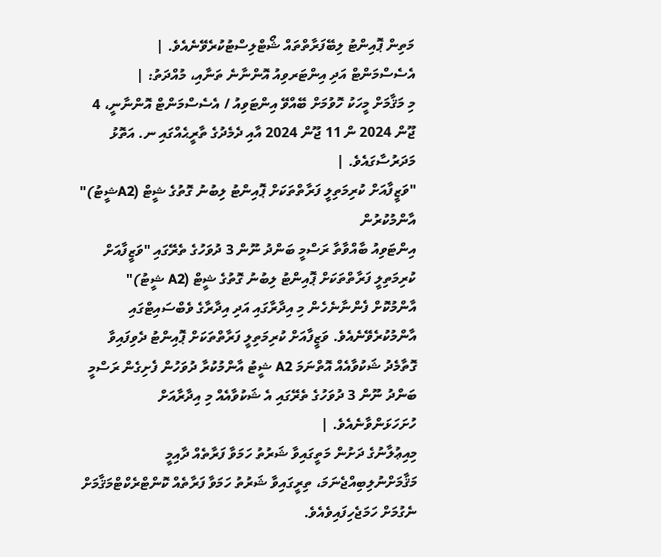މަތިން ޕޮއިންޓު ލިބޭފަރާތްތައް ޝޯޓްލިސްޓުކުރެވޭނެއެވެ. |
އެސެސްމަންޓް އަދި އިންޓަރވިއު އޮންނާނެ ތަނާއި، މުއްދަތު: |
މި މަޤާމަށް މީހަކު ހޮވުމަށް ބޭއްވޭ އިންޓަވިއު / އެސެސްމަންޓް އޮންނާނީ، 4 ޖޫން 2024 ން 11 ޖޫން 2024 އާއި ދެމެދުގެ ތާރީޙެއްގައި ނ. އަތޮޅު މަދަރުސާގައެވެ. |
"ވަޒީފާއަށް ކުރިމަތިލީ ފަރާތްތަކަށް ޕޮއިންޓު ލިބުނު ގޮތުގެ ޝީޓް (A2ޝީޓު)" އާންމުކުރުން
އިންޓަވިއު ބާއްވާތާ ރަސްމީ ބަންދު ނޫން 3 ދުވަހުގެ ތެރޭގައި "ވަޒީފާއަށް ކުރިމަތިލީ ފަރާތްތަކަށް ޕޮއިންޓު ލިބުނު ގޮތުގެ ޝީޓް (A2 ޝީޓު)" އާންމުކޮށް ފެންނާނެހެން މި އިދާރާގައި އަދި އިދާރާގެ ވެބްސައިޓްގައި އާންމުކުރެވޭނެއެވެ. ވަޒީފާއަށް ކުރިމަތިލީ ފަރާތްތަކަށް ޕޮއިންޓު ދެވިފައިވާ ގޮތާމެދު ޝަކުވާއެއް އޮތްނަމަ A2 ޝީޓު އާންމުކުރާ ދުވަހުން ފެށިގެން ރަސްމީ ބަންދު ނޫން 3 ދުވަހުގެ ތެރޭގައި އެ ޝަކުވާއެއް މި އިދާރާއަށް ހުށަހަޅަންވާނެއެވެ. |
މިއިޢުލާނުގެ ދަށުން މަތީގައިވާ ޝަރުތު ހަމަވާ ފަރާތެއް ދާއިމީ މަޤާމަށްނުލިބިއްޖެނަމަ، ތިރީގައިވާ ޝަރުތު ހަމަވާ ފަރާތެއް ކޮންޓްރެކްޓްމަޤާމަށް ނެގުމަށް ހަމަޖެހިފައިވެއެވެ.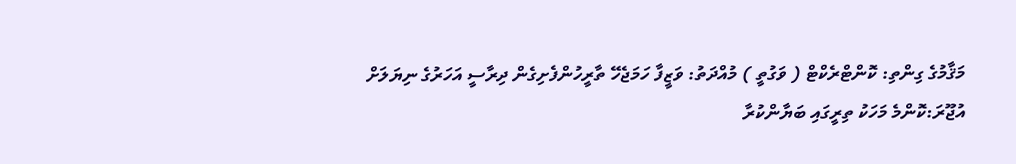މަޤާމުގެ ގިންތި: ކޮންޓްރެކްޓް ( ވަގުތީ ) މުއްދަތު: ވަޒީފާ ހަމަޖެހޭ ތާރީހުންފެށިގެން ދިރާސީ އަހަރުގެ ނިޔަލަށް އުޖޫރަ:ކޮންމެ މަހަކު ތިރީގައި ބަޔާންކުރާ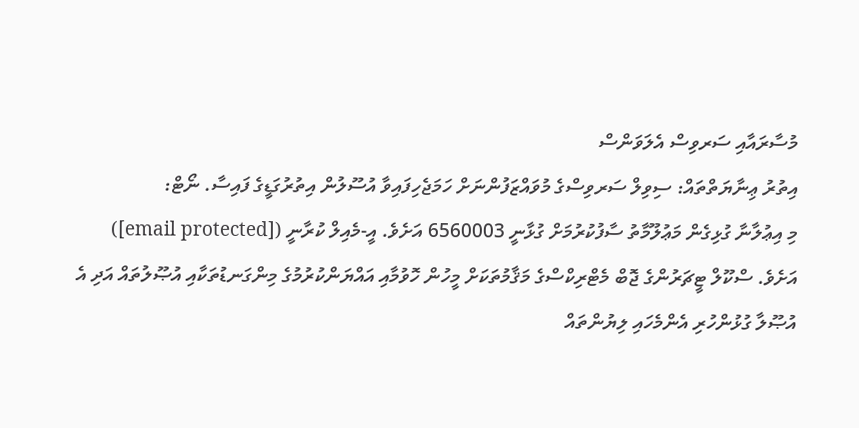މުސާރައާއި ސަރވިސް އެލަވަންސް
އިތުރު ޢިނާޔަތްތައް: ސިވިލް ސަރވިސްގެ މުވައްޒަފުންނަށް ހަމަޖެހިފައިވާ އުސޫލުން އިތުރުގަޑީގެ ފައިސާ. ނޯޓް:
މި އިޢުލާނާ ގުޅިގެން މަޢުލޫމާތު ސާފުކުރުމަށް ގުޅާނީ 6560003 އަށެވެ. އީ-މެއިލް ކުރާނީ ([email protected]) އަށެވެ. ސްކޫލް ޓީޗަރުންގެ ޖޮބް މެޓްރިކްސްގެ މަޤާމުތަކަށް މީހުން ހޮވުމާއި އައްޔަންކުރުމުގެ މިންގަނޑުތަކާއި އުޞޫލުތައް އަދި އެ އުޞޫލާ ގުޅުންހުރި އެންމެހައި ލިޔުންތައް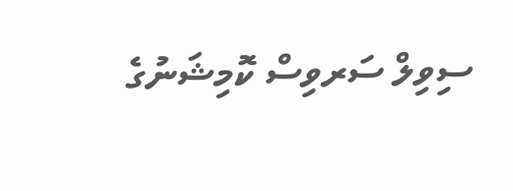ސިވިލް ސަރވިސް ކޮމިޝަނުގެ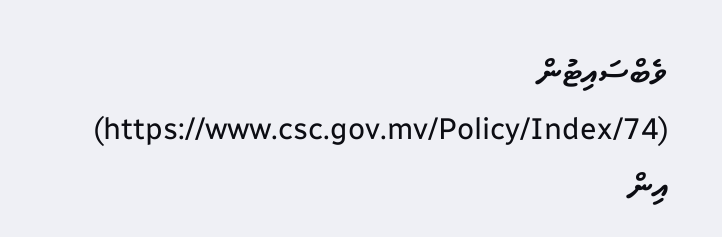ވެބްސައިޓުން (https://www.csc.gov.mv/Policy/Index/74) އިން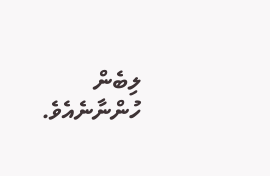ލިބެން ހުންނާނެއެވެ.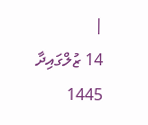|
14 ޒުލްގައިދާ 1445